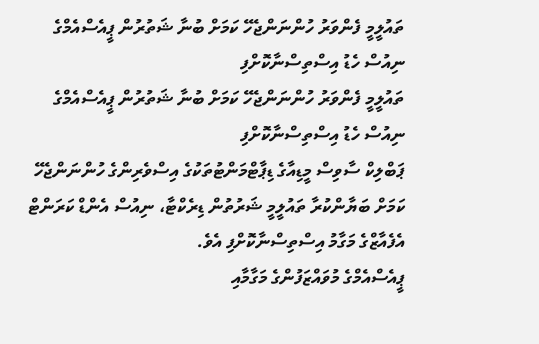ތައުލީމީ ފެންވަރު ހުންނަންޖެހޭ ކަމަށް ބުނާ ޝަތުރުން ޕީއެސްއެމްގެ ނިއުސް ހެޑު އިސްތިސްނާކޮށްފި
ތައުލީމީ ފެންވަރު ހުންނަންޖެހޭ ކަމަށް ބުނާ ޝަތުރުން ޕީއެސްއެމްގެ ނިއުސް ހެޑު އިސްތިސްނާކޮށްފި
ޕަބްލިކް ސާވިސް މީޑިއާގެ ޑިޕާޓްމަންޓުތަކުގެ އިސްވެރިންގެ ހުންނަންޖެހޭ ކަމަށް ބަޔާންކުރާ ތައުލީމީ ޝަރުތުން ޑިރެކްޓާ، ނިއުސް އެންޑް ކަރަންޓް އެފެއާޒްގެ މަގާމު އިސްތިސްނާކޮށްފި އެވެ.
ޕީއެސްއެމްގެ މުވައްޒަފުންގެ މަގާމާއި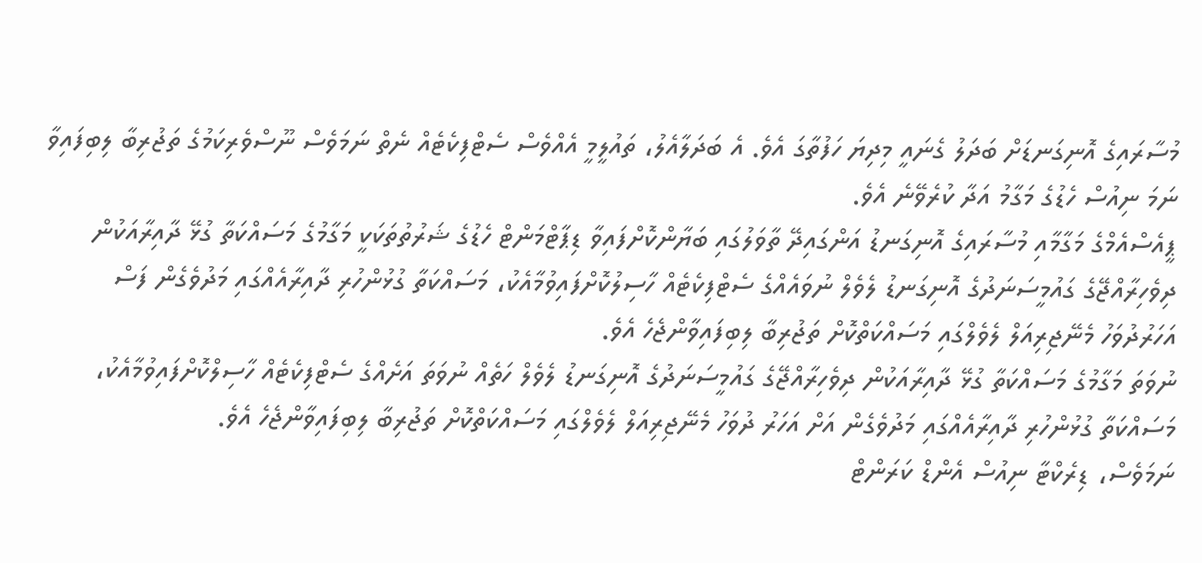މުސާރައިގެ އޮނިގަނޑަށް ބަދަލު ގެނައީ މިދިޔަ ހަފުތާގަ އެވެ. އެ ބަދަލާއެލު، ތައުލީމީ އެއްވެސް ސެޓްފިކެޓެއް ނެތް ނަމަވެސް ނޫސްވެރިކަމުގެ ތަޖުރިބާ ލިބިފައިވާ ނަމަ ނިއުސް ހެޑުގެ މަގާމު އަދާ ކުރެވޭނެ އެވެ.
ޕީއެސްއެމްގެ މަގާމާއި މުސާރައިގެ އޮނިގަނޑު އަންގައިދޭ ތާވަލުގައި ބަޔާންކޮށްފައިވާ ޑިޕާޓްމަންޓް ހެޑުގެ ޝަރުތުތަކަކީ މަގާމުގެ މަސައްކަތާ ގުޅޭ ދާއިރާއަކުން ދިވެހިރާއްޖޭގެ ގައުމީސަނަދުގެ އޮނިގަނޑު ލެވެލް ނުވައެއްގެ ސެޓްފިކެޓެއް ހާސިލުކޮށްފައިވުމާއެކު، މަސައްކަތާ ގުޅުންހުރި ދާއިރާއެއްގައި މަދުވެގެން ފަސް އަހަރުދުވަހު މެނޭޖިރިއަލް ލެވެލްގައި މަސައްކަތްކޮށް ތަޖުރިބާ ލިބިފައިވާންޖެހެ އެވެ.
ނުވަތަ މަގާމުގެ މަސައްކަތާ ގުޅޭ ދާއިރާއަކުން ދިވެހިރާއްޖޭގެ ގައުމީސަނަދުގެ އޮނިގަނޑު ލެވެލް ހަތެއް ނުވަތަ އަށެއްގެ ސެޓްފިކެޓެއް ހާސިލްކޮށްފައިވުމާއެކު، މަސައްކަތާ ގުޅުންހުރި ދާއިރާއެއްގައި މަދުވެގެން އަށް އަހަރު ދުވަހު މެނޭޖިރިއަލް ލެވެލްގައި މަސައްކަތްކޮށް ތަޖުރިބާ ލިބިފައިވާންޖެހެ އެވެ.
ނަމަވެސް، ޑިރެކްޓާ ނިއުސް އެންޑް ކަރަންޓް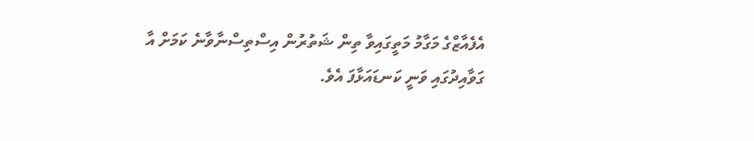އެފެއާޒްގެ މަގާމު މަތީގައިވާ ތިން ޝަތުރުން އިސްތިސްނާވާނެ ކަމަށް އާ ގަވާއިދުގައި ވަނީ ކަނޑައަޅާފަ އެވެ.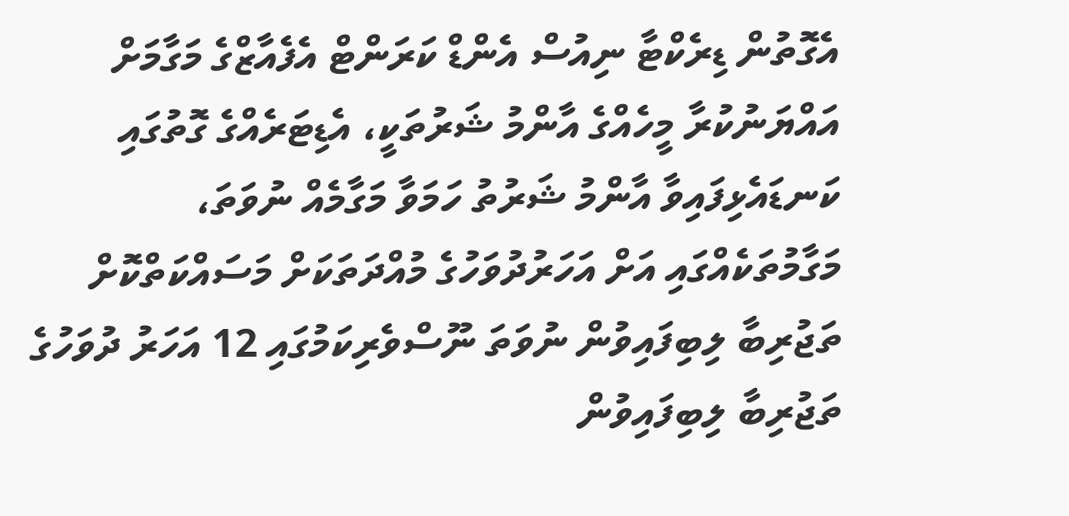އެގޮތުން ޑިރެކްޓާ ނިއުސް އެންޑް ކަރަންޓް އެފެއާޒްގެ މަގާމަށް އައްޔަނުކުރާ މީހެއްގެ އާންމު ޝަރުތަކީ، އެޑިޓަރެއްގެ ގޮތުގައި ކަނޑައެޅިފައިވާ އާންމު ޝަރުތު ހަމަވާ މަގާމެއް ނުވަތަ، މަގާމުތަކެއްގައި އަށް އަހަރުދުވަހުގެ މުއްދަތަކަށް މަސައްކަތްކޮށް ތަޖުރިބާ ލިބިފައިވުން ނުވަތަ ނޫސްވެރިކަމުގައި 12 އަހަރު ދުވަހުގެ ތަޖުރިބާ ލިބިފައިވުން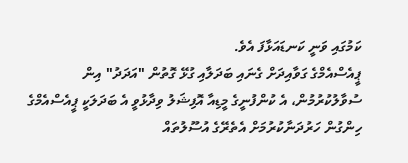ކަމުގައި ވަނީ ކަނޑައަޅާފަ އެވެ.
ޕީއެސްއެމްގެ ގަވާއިދަށް ގެނައި ބަދަލާއި ގުޅޭ ގޮތުން "އަދަދު" އިން ސުވާލުކުރުމުން، އެ ކުންފުނީގެ މީޑިއާ އޮފިޝަލު ވިދާޅުވީ އެ ބަދަލަކީ ޕީއެސްއެމްގެ ހިންގުން ހަރުދަނާކުރުމަށް އެތެރޭގެ އުސޫލުތައް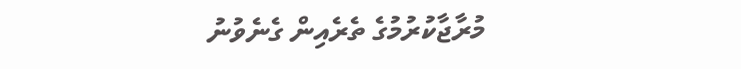މުރާޖާކުރުމުގެ ތެރެއިން ގެނެވުނު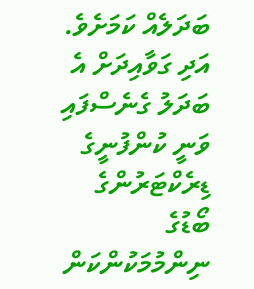ބަދަލެއް ކަމަށެވެ. އަދި ގަވާއިދަށް އެ ބަދަލު ގެނެސްފައި ވަނީ ކުންފުނީގެ ޑިރެކްޓަރުންގެ ބޯޑުގެ ނިންމުމަކުންކަން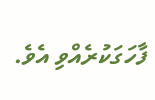ފާހަގަކުރެއްވި އެވެ.